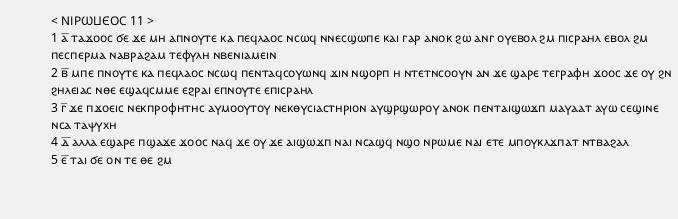< ⲚⲒⲢⲰⳘⲈⲞⲤ 11 >
1 ⲁ̅ ⲧⲁϫⲟⲟⲥ ϭⲉ ϫⲉ ⲙⲏ ⲁⲡⲛⲟⲩⲧⲉ ⲕⲁ ⲡⲉϥⲗⲁⲟⲥ ⲛⲥⲱϥ ⲛⲛⲉⲥϣⲱⲡⲉ ⲕⲁⲓ ⲅⲁⲣ ⲁⲛⲟⲕ ϩⲱ ⲁⲛⲅ ⲟⲩⲉⲃⲟⲗ ϩⲙ ⲡⲓⲥⲣⲁⲏⲗ ⲉⲃⲟⲗ ϩⲙ ⲡⲉⲥⲡⲉⲣⲙⲁ ⲛⲁⲃⲣⲁϩⲁⲙ ⲧⲉⲫⲩⲗⲏ ⲛⲃⲉⲛⲓⲁⲙⲉⲓⲛ
2 ⲃ̅ ⲙⲡⲉ ⲡⲛⲟⲩⲧⲉ ⲕⲁ ⲡⲉϥⲗⲁⲟⲥ ⲛⲥⲱϥ ⲡⲉⲛⲧⲁϥⲥⲟⲩⲱⲛϥ ϫⲓⲛ ⲛϣⲟⲣⲡ ⲏ ⲛⲧⲉⲧⲛⲥⲟⲟⲩⲛ ⲁⲛ ϫⲉ ϣⲁⲣⲉ ⲧⲉⲅⲣⲁⲫⲏ ϫⲟⲟⲥ ϫⲉ ⲟⲩ ϩⲛ ϩⲏⲗⲉⲓⲁⲥ ⲛⲑⲉ ⲉϣⲁϥⲥⲙⲙⲉ ⲉϩⲣⲁⲓ ⲉⲡⲛⲟⲩⲧⲉ ⲉⲡⲓⲥⲣⲁⲏⲗ
3 ⲅ̅ ϫⲉ ⲡϫⲟⲉⲓⲥ ⲛⲉⲕⲡⲣⲟⲫⲏⲧⲏⲥ ⲁⲩⲙⲟⲟⲩⲧⲟⲩ ⲛⲉⲕⲑⲩⲥⲓⲁⲥⲧⲏⲣⲓⲟⲛ ⲁⲩϣⲣϣⲱⲣⲟⲩ ⲁⲛⲟⲕ ⲡⲉⲛⲧⲁⲓϣⲱϫⲡ ⲙⲁⲩⲁⲁⲧ ⲁⲩⲱ ⲥⲉϣⲓⲛⲉ ⲛⲥⲁ ⲧⲁⲯⲩⲭⲏ
4 ⲇ̅ ⲁⲗⲗⲁ ⲉϣⲁⲣⲉ ⲡϣⲁϫⲉ ϫⲟⲟⲥ ⲛⲁϥ ϫⲉ ⲟⲩ ϫⲉ ⲁⲓϣⲱϫⲡ ⲛⲁⲓ ⲛⲥⲁϣϥ ⲛϣⲟ ⲛⲣⲱⲙⲉ ⲛⲁⲓ ⲉⲧⲉ ⲙⲡⲟⲩⲕⲗϫⲡⲁⲧ ⲛⲧⲃⲁϩⲁⲗ
5 ⲉ̅ ⲧⲁⲓ ϭⲉ ⲟⲛ ⲧⲉ ⲑⲉ ϩⲙ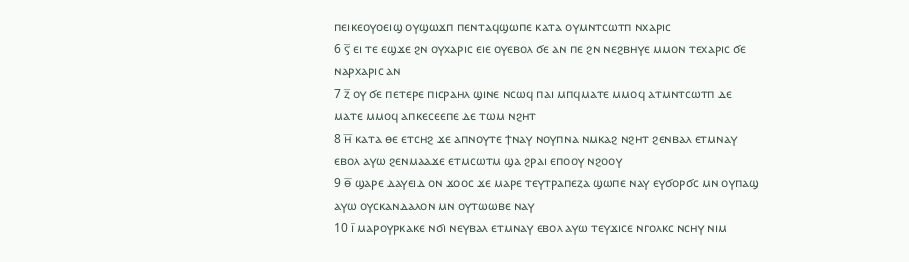ⲡⲉⲓⲕⲉⲟⲩⲟⲉⲓϣ ⲟⲩϣⲱϫⲡ ⲡⲉⲛⲧⲁϥϣⲱⲡⲉ ⲕⲁⲧⲁ ⲟⲩⲙⲛⲧⲥⲱⲧⲡ ⲛⲭⲁⲣⲓⲥ
6 ⲋ̅ ⲉⲓ ⲧⲉ ⲉϣϫⲉ ϩⲛ ⲟⲩⲭⲁⲣⲓⲥ ⲉⲓⲉ ⲟⲩⲉⲃⲟⲗ ϭⲉ ⲁⲛ ⲡⲉ ϩⲛ ⲛⲉϩⲃⲏⲩⲉ ⲙⲙⲟⲛ ⲧⲉⲭⲁⲣⲓⲥ ϭⲉ ⲛⲁⲣⲭⲁⲣⲓⲥ ⲁⲛ
7 ⲍ̅ ⲟⲩ ϭⲉ ⲡⲉⲧⲉⲣⲉ ⲡⲓⲥⲣⲁⲏⲗ ϣⲓⲛⲉ ⲛⲥⲱϥ ⲡⲁⲓ ⲙⲡϥⲙⲁⲧⲉ ⲙⲙⲟϥ ⲁⲧⲙⲛⲧⲥⲱⲧⲡ ⲇⲉ ⲙⲁⲧⲉ ⲙⲙⲟϥ ⲁⲡⲕⲉⲥⲉⲉⲡⲉ ⲇⲉ ⲧⲱⲙ ⲛϩⲏⲧ
8 ⲏ̅ ⲕⲁⲧⲁ ⲑⲉ ⲉⲧⲥⲏϩ ϫⲉ ⲁⲡⲛⲟⲩⲧⲉ ϯⲛⲁⲩ ⲛⲟⲩⲡⲛⲁ ⲛⲙⲕⲁϩ ⲛϩⲏⲧ ϩⲉⲛⲃⲁⲗ ⲉⲧⲙⲛⲁⲩ ⲉⲃⲟⲗ ⲁⲩⲱ ϩⲉⲛⲙⲁⲁϫⲉ ⲉⲧⲙⲥⲱⲧⲙ ϣⲁ ϩⲣⲁⲓ ⲉⲡⲟⲟⲩ ⲛϩⲟⲟⲩ
9 ⲑ̅ ϣⲁⲣⲉ ⲇⲁⲩⲉⲓⲇ ⲟⲛ ϫⲟⲟⲥ ϫⲉ ⲙⲁⲣⲉ ⲧⲉⲩⲧⲣⲁⲡⲉⲍⲁ ϣⲱⲡⲉ ⲛⲁⲩ ⲉⲩϭⲟⲣϭⲥ ⲙⲛ ⲟⲩⲡⲁϣ ⲁⲩⲱ ⲟⲩⲥⲕⲁⲛⲇⲁⲗⲟⲛ ⲙⲛ ⲟⲩⲧⲱⲱⲃⲉ ⲛⲁⲩ
10 ⲓ̅ ⲙⲁⲣⲟⲩⲣⲕⲁⲕⲉ ⲛϭⲓ ⲛⲉⲩⲃⲁⲗ ⲉⲧⲙⲛⲁⲩ ⲉⲃⲟⲗ ⲁⲩⲱ ⲧⲉⲩϫⲓⲥⲉ ⲛⲅⲟⲗⲕⲥ ⲛⲥⲏⲩ ⲛⲓⲙ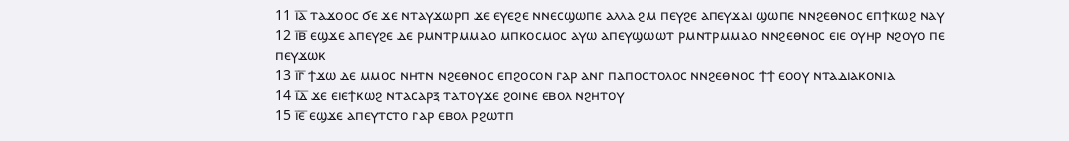11 ⲓ̅ⲁ̅ ⲧⲁϫⲟⲟⲥ ϭⲉ ϫⲉ ⲛⲧⲁⲩϫⲱⲣⲡ ϫⲉ ⲉⲩⲉϩⲉ ⲛⲛⲉⲥϣⲱⲡⲉ ⲁⲗⲗⲁ ϩⲙ ⲡⲉⲩϩⲉ ⲁⲡⲉⲩϫⲁⲓ ϣⲱⲡⲉ ⲛⲛϩⲉⲑⲛⲟⲥ ⲉⲡϯⲕⲱϩ ⲛⲁⲩ
12 ⲓ̅ⲃ̅ ⲉϣϫⲉ ⲁⲡⲉⲩϩⲉ ⲇⲉ ⲣⲙⲛⲧⲣⲙⲙⲁⲟ ⲙⲡⲕⲟⲥⲙⲟⲥ ⲁⲩⲱ ⲁⲡⲉⲩϣⲱⲱⲧ ⲣⲙⲛⲧⲣⲙⲙⲁⲟ ⲛⲛϩⲉⲑⲛⲟⲥ ⲉⲓⲉ ⲟⲩⲏⲣ ⲛϩⲟⲩⲟ ⲡⲉ ⲡⲉⲩϫⲱⲕ
13 ⲓ̅ⲅ̅ ϯϫⲱ ⲇⲉ ⲙⲙⲟⲥ ⲛⲏⲧⲛ ⲛϩⲉⲑⲛⲟⲥ ⲉⲡϩⲟⲥⲟⲛ ⲅⲁⲣ ⲁⲛⲅ ⲡⲁⲡⲟⲥⲧⲟⲗⲟⲥ ⲛⲛϩⲉⲑⲛⲟⲥ ϯϯ ⲉⲟⲟⲩ ⲛⲧⲁⲇⲓⲁⲕⲟⲛⲓⲁ
14 ⲓ̅ⲇ̅ ϫⲉ ⲉⲓⲉϯⲕⲱϩ ⲛⲧⲁⲥⲁⲣⲝ ⲧⲁⲧⲟⲩϫⲉ ϩⲟⲓⲛⲉ ⲉⲃⲟⲗ ⲛϩⲏⲧⲟⲩ
15 ⲓ̅ⲉ̅ ⲉϣϫⲉ ⲁⲡⲉⲩⲧⲥⲧⲟ ⲅⲁⲣ ⲉⲃⲟⲗ ⲣϩⲱⲧⲡ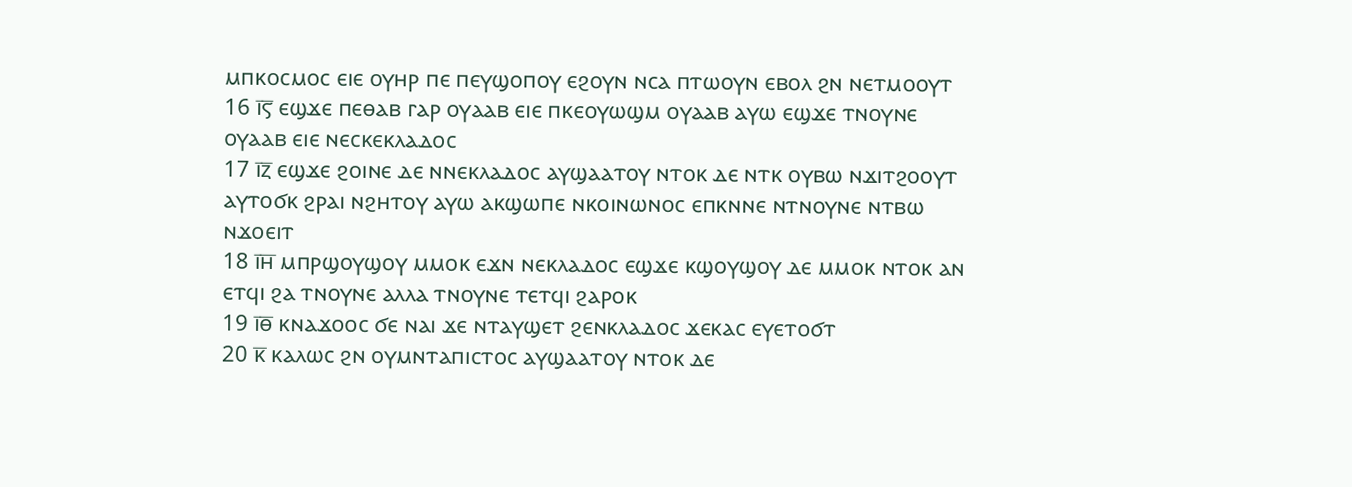ⲙⲡⲕⲟⲥⲙⲟⲥ ⲉⲓⲉ ⲟⲩⲏⲣ ⲡⲉ ⲡⲉⲩϣⲟⲡⲟⲩ ⲉϩⲟⲩⲛ ⲛⲥⲁ ⲡⲧⲱⲟⲩⲛ ⲉⲃⲟⲗ ϩⲛ ⲛⲉⲧⲙⲟⲟⲩⲧ
16 ⲓ̅ⲋ̅ ⲉϣϫⲉ ⲡⲉⲑⲁⲃ ⲅⲁⲣ ⲟⲩⲁⲁⲃ ⲉⲓⲉ ⲡⲕⲉⲟⲩⲱϣⲙ ⲟⲩⲁⲁⲃ ⲁⲩⲱ ⲉϣϫⲉ ⲧⲛⲟⲩⲛⲉ ⲟⲩⲁⲁⲃ ⲉⲓⲉ ⲛⲉⲥⲕⲉⲕⲗⲁⲇⲟⲥ
17 ⲓ̅ⲍ̅ ⲉϣϫⲉ ϩⲟⲓⲛⲉ ⲇⲉ ⲛⲛⲉⲕⲗⲁⲇⲟⲥ ⲁⲩϣⲁⲁⲧⲟⲩ ⲛⲧⲟⲕ ⲇⲉ ⲛⲧⲕ ⲟⲩⲃⲱ ⲛϫⲓⲧϩⲟⲟⲩⲧ ⲁⲩⲧⲟϭⲕ ϩⲣⲁⲓ ⲛϩⲏⲧⲟⲩ ⲁⲩⲱ ⲁⲕϣⲱⲡⲉ ⲛⲕⲟⲓⲛⲱⲛⲟⲥ ⲉⲡⲕⲛⲛⲉ ⲛⲧⲛⲟⲩⲛⲉ ⲛⲧⲃⲱ ⲛϫⲟⲉⲓⲧ
18 ⲓ̅ⲏ̅ ⲙⲡⲣϣⲟⲩϣⲟⲩ ⲙⲙⲟⲕ ⲉϫⲛ ⲛⲉⲕⲗⲁⲇⲟⲥ ⲉϣϫⲉ ⲕϣⲟⲩϣⲟⲩ ⲇⲉ ⲙⲙⲟⲕ ⲛⲧⲟⲕ ⲁⲛ ⲉⲧϥⲓ ϩⲁ ⲧⲛⲟⲩⲛⲉ ⲁⲗⲗⲁ ⲧⲛⲟⲩⲛⲉ ⲧⲉⲧϥⲓ ϩⲁⲣⲟⲕ
19 ⲓ̅ⲑ̅ ⲕⲛⲁϫⲟⲟⲥ ϭⲉ ⲛⲁⲓ ϫⲉ ⲛⲧⲁⲩϣⲉⲧ ϩⲉⲛⲕⲗⲁⲇⲟⲥ ϫⲉⲕⲁⲥ ⲉⲩⲉⲧⲟϭⲧ
20 ⲕ̅ ⲕⲁⲗⲱⲥ ϩⲛ ⲟⲩⲙⲛⲧⲁⲡⲓⲥⲧⲟⲥ ⲁⲩϣⲁⲁⲧⲟⲩ ⲛⲧⲟⲕ ⲇⲉ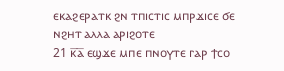ⲉⲕⲁϩⲉⲣⲁⲧⲕ ϩⲛ ⲧⲡⲓⲥⲧⲓⲥ ⲙⲡⲣϫⲓⲥⲉ ϭⲉ ⲛϩⲏⲧ ⲁⲗⲗⲁ ⲁⲣⲓϩⲟⲧⲉ
21 ⲕ̅ⲁ̅ ⲉϣϫⲉ ⲙⲡⲉ ⲡⲛⲟⲩⲧⲉ ⲅⲁⲣ ϯⲥⲟ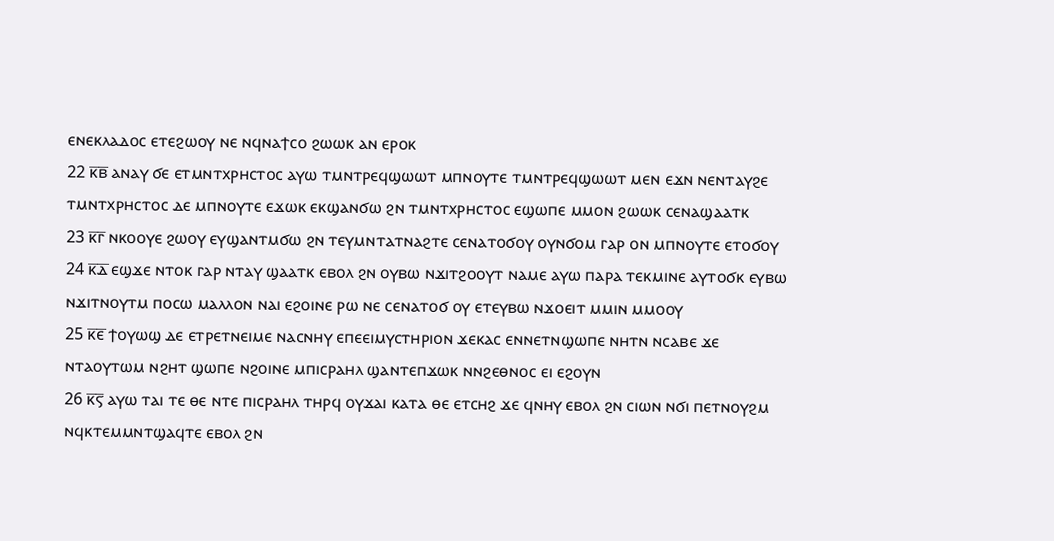ⲉⲛⲉⲕⲗⲁⲇⲟⲥ ⲉⲧⲉϩⲱⲟⲩ ⲛⲉ ⲛϥⲛⲁϯⲥⲟ ϩⲱⲱⲕ ⲁⲛ ⲉⲣⲟⲕ
22 ⲕ̅ⲃ̅ ⲁⲛⲁⲩ ϭⲉ ⲉⲧⲙⲛⲧⲭⲣⲏⲥⲧⲟⲥ ⲁⲩⲱ ⲧⲙⲛⲧⲣⲉϥϣⲱⲱⲧ ⲙⲡⲛⲟⲩⲧⲉ ⲧⲙⲛⲧⲣⲉϥϣⲱⲱⲧ ⲙⲉⲛ ⲉϫⲛ ⲛⲉⲛⲧⲁⲩϩⲉ ⲧⲙⲛⲧⲭⲣⲏⲥⲧⲟⲥ ⲇⲉ ⲙⲡⲛⲟⲩⲧⲉ ⲉϫⲱⲕ ⲉⲕϣⲁⲛϭⲱ ϩⲛ ⲧⲙⲛⲧⲭⲣⲏⲥⲧⲟⲥ ⲉϣⲱⲡⲉ ⲙⲙⲟⲛ ϩⲱⲱⲕ ⲥⲉⲛⲁϣⲁⲁⲧⲕ
23 ⲕ̅ⲅ̅ ⲛⲕⲟⲟⲩⲉ ϩⲱⲟⲩ ⲉⲩϣⲁⲛⲧⲙϭⲱ ϩⲛ ⲧⲉⲩⲙⲛⲧⲁⲧⲛⲁϩⲧⲉ ⲥⲉⲛⲁⲧⲟϭⲟⲩ ⲟⲩⲛϭⲟⲙ ⲅⲁⲣ ⲟⲛ ⲙⲡⲛⲟⲩⲧⲉ ⲉⲧⲟϭⲟⲩ
24 ⲕ̅ⲇ̅ ⲉϣϫⲉ ⲛⲧⲟⲕ ⲅⲁⲣ ⲛⲧⲁⲩ ϣⲁⲁⲧⲕ ⲉⲃⲟⲗ ϩⲛ ⲟⲩⲃⲱ ⲛϫⲓⲧϩⲟⲟⲩⲧ ⲛⲁⲙⲉ ⲁⲩⲱ ⲡⲁⲣⲁ ⲧⲉⲕⲙⲓⲛⲉ ⲁⲩⲧⲟϭⲕ ⲉⲩⲃⲱ ⲛϫⲓⲧⲛⲟⲩⲧⲙ ⲡⲟⲥⲱ ⲙⲁⲗⲗⲟⲛ ⲛⲁⲓ ⲉϩⲟⲓⲛⲉ ⲣⲱ ⲛⲉ ⲥⲉⲛⲁⲧⲟϭ ⲟⲩ ⲉⲧⲉⲩⲃⲱ ⲛϫⲟⲉⲓⲧ ⲙⲙⲓⲛ ⲙⲙⲟⲟⲩ
25 ⲕ̅ⲉ̅ ϯⲟⲩⲱϣ ⲇⲉ ⲉⲧⲣⲉⲧⲛⲉⲓⲙⲉ ⲛⲁⲥⲛⲏⲩ ⲉⲡⲉⲉⲓⲙⲩⲥⲧⲏⲣⲓⲟⲛ ϫⲉⲕⲁⲥ ⲉⲛⲛⲉⲧⲛϣⲱⲡⲉ ⲛⲏⲧⲛ ⲛⲥⲁⲃⲉ ϫⲉ ⲛⲧⲁⲟⲩⲧⲱⲙ ⲛϩⲏⲧ ϣⲱⲡⲉ ⲛϩⲟⲓⲛⲉ ⲙⲡⲓⲥⲣⲁⲏⲗ ϣⲁⲛⲧⲉⲡϫⲱⲕ ⲛⲛϩⲉⲑⲛⲟⲥ ⲉⲓ ⲉϩⲟⲩⲛ
26 ⲕ̅ⲋ̅ ⲁⲩⲱ ⲧⲁⲓ ⲧⲉ ⲑⲉ ⲛⲧⲉ ⲡⲓⲥⲣⲁⲏⲗ ⲧⲏⲣϥ ⲟⲩϫⲁⲓ ⲕⲁⲧⲁ ⲑⲉ ⲉⲧⲥⲏϩ ϫⲉ ϥⲛⲏⲩ ⲉⲃⲟⲗ ϩⲛ ⲥⲓⲱⲛ ⲛϭⲓ ⲡⲉⲧⲛⲟⲩϩⲙ ⲛϥⲕⲧⲉⲙⲙⲛⲧϣⲁϥⲧⲉ ⲉⲃⲟⲗ ϩⲛ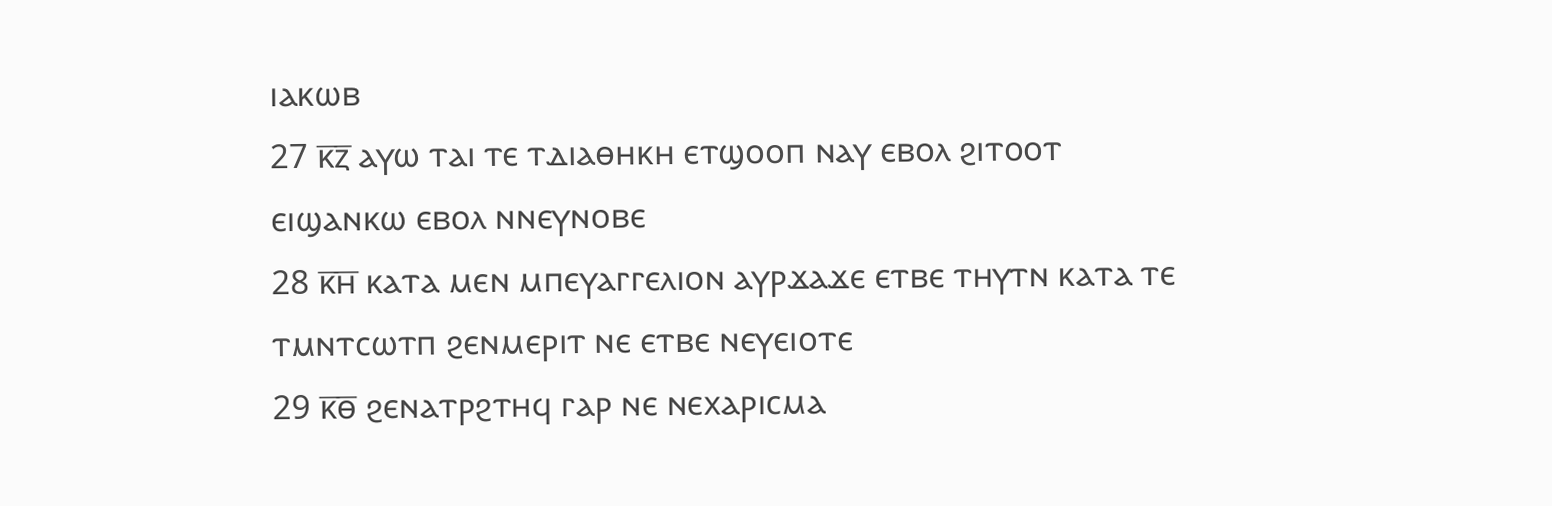ⲓⲁⲕⲱⲃ
27 ⲕ̅ⲍ̅ ⲁⲩⲱ ⲧⲁⲓ ⲧⲉ ⲧⲇⲓⲁⲑⲏⲕⲏ ⲉⲧϣⲟⲟⲡ ⲛⲁⲩ ⲉⲃⲟⲗ ϩⲓⲧⲟⲟⲧ ⲉⲓϣⲁⲛⲕⲱ ⲉⲃⲟⲗ ⲛⲛⲉⲩⲛⲟⲃⲉ
28 ⲕ̅ⲏ̅ ⲕⲁⲧⲁ ⲙⲉⲛ ⲙⲡⲉⲩⲁⲅⲅⲉⲗⲓⲟⲛ ⲁⲩⲣϫⲁϫⲉ ⲉⲧⲃⲉ ⲧⲏⲩⲧⲛ ⲕⲁⲧⲁ ⲧⲉ ⲧⲙⲛⲧⲥⲱⲧⲡ ϩⲉⲛⲙⲉⲣⲓⲧ ⲛⲉ ⲉⲧⲃⲉ ⲛⲉⲩⲉⲓⲟⲧⲉ
29 ⲕ̅ⲑ̅ ϩⲉⲛⲁⲧⲣϩⲧⲏϥ ⲅⲁⲣ ⲛⲉ ⲛⲉⲭⲁⲣⲓⲥⲙⲁ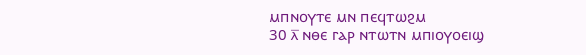ⲙⲡⲛⲟⲩⲧⲉ ⲙⲛ ⲡⲉϥⲧⲱϩⲙ
30 ⲗ̅ ⲛⲑⲉ ⲅⲁⲣ ⲛⲧⲱⲧⲛ ⲙⲡⲓⲟⲩⲟⲉⲓϣ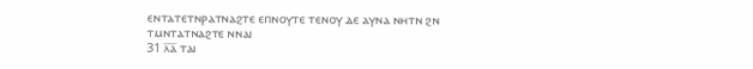ⲉⲛⲧⲁⲧⲉⲧⲛⲣⲁⲧⲛⲁϩⲧⲉ ⲉⲡⲛⲟⲩⲧⲉ ⲧⲉⲛⲟⲩ ⲇⲉ ⲁⲩⲛⲁ ⲛⲏⲧⲛ ϩⲛ ⲧⲙⲛⲧⲁⲧⲛⲁϩⲧⲉ ⲛⲛⲁⲓ
31 ⲗ̅ⲁ̅ ⲧⲁⲓ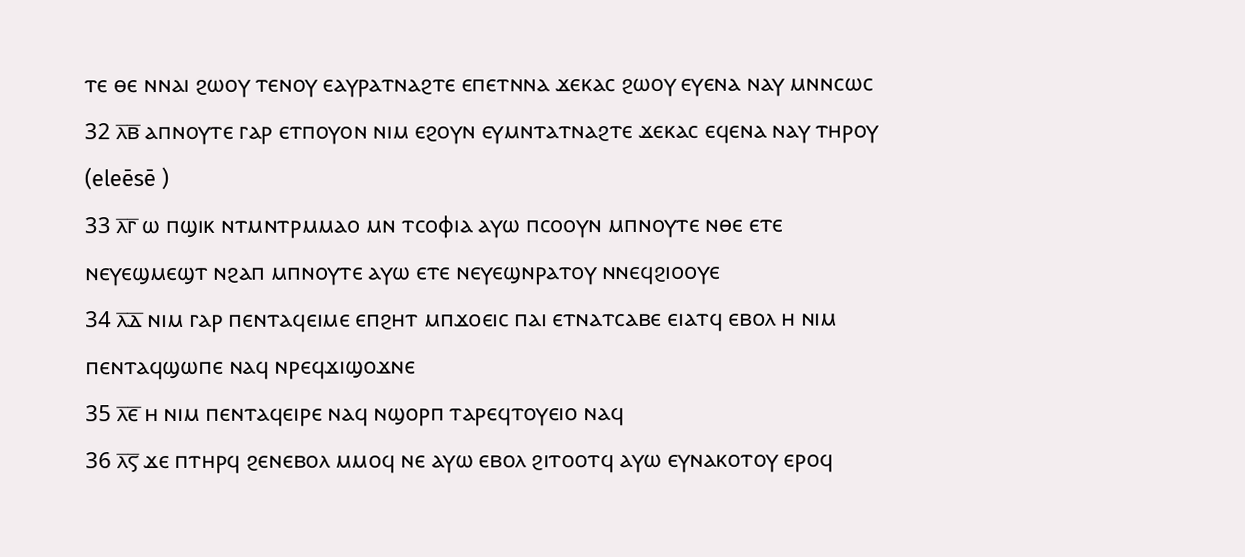ⲧⲉ ⲑⲉ ⲛⲛⲁⲓ ϩⲱⲟⲩ ⲧⲉⲛⲟⲩ ⲉⲁⲩⲣⲁⲧⲛⲁϩⲧⲉ ⲉⲡⲉⲧⲛⲛⲁ ϫⲉⲕⲁⲥ ϩⲱⲟⲩ ⲉⲩⲉⲛⲁ ⲛⲁⲩ ⲙⲛⲛⲥⲱⲥ
32 ⲗ̅ⲃ̅ ⲁⲡⲛⲟⲩⲧⲉ ⲅⲁⲣ ⲉⲧⲡⲟⲩⲟⲛ ⲛⲓⲙ ⲉϩⲟⲩⲛ ⲉⲩⲙⲛⲧⲁⲧⲛⲁϩⲧⲉ ϫⲉⲕⲁⲥ ⲉϥⲉⲛⲁ ⲛⲁⲩ ⲧⲏⲣⲟⲩ (eleēsē )
33 ⲗ̅ⲅ̅ ⲱ ⲡϣⲓⲕ ⲛⲧⲙⲛⲧⲣⲙⲙⲁⲟ ⲙⲛ ⲧⲥⲟⲫⲓⲁ ⲁⲩⲱ ⲡⲥⲟⲟⲩⲛ ⲙⲡⲛⲟⲩⲧⲉ ⲛⲑⲉ ⲉⲧⲉ ⲛⲉⲩⲉϣⲙⲉϣⲧ ⲛϩⲁⲡ ⲙⲡⲛⲟⲩⲧⲉ ⲁⲩⲱ ⲉⲧⲉ ⲛⲉⲩⲉϣⲛⲣⲁⲧⲟⲩ ⲛⲛⲉϥϩⲓⲟⲟⲩⲉ
34 ⲗ̅ⲇ̅ ⲛⲓⲙ ⲅⲁⲣ ⲡⲉⲛⲧⲁϥⲉⲓⲙⲉ ⲉⲡϩⲏⲧ ⲙⲡϫⲟⲉⲓⲥ ⲡⲁⲓ ⲉⲧⲛⲁⲧⲥⲁⲃⲉ ⲉⲓⲁⲧϥ ⲉⲃⲟⲗ ⲏ ⲛⲓⲙ ⲡⲉⲛⲧⲁϥϣⲱⲡⲉ ⲛⲁϥ ⲛⲣⲉϥϫⲓϣⲟϫⲛⲉ
35 ⲗ̅ⲉ̅ ⲏ ⲛⲓⲙ ⲡⲉⲛⲧⲁϥⲉⲓⲣⲉ ⲛⲁϥ ⲛϣⲟⲣⲡ ⲧⲁⲣⲉϥⲧⲟⲩⲉⲓⲟ ⲛⲁϥ
36 ⲗ̅ⲋ̅ ϫⲉ ⲡⲧⲏⲣϥ ϩⲉⲛⲉⲃⲟⲗ ⲙⲙⲟϥ ⲛⲉ ⲁⲩⲱ ⲉⲃⲟⲗ ϩⲓⲧⲟⲟⲧϥ ⲁⲩⲱ ⲉⲩⲛⲁⲕⲟⲧⲟⲩ ⲉⲣⲟϥ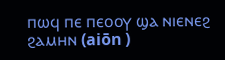ⲡⲱϥ ⲡⲉ ⲡⲉⲟⲟⲩ ϣⲁ ⲛⲓⲉⲛⲉϩ ϩⲁⲙⲏⲛ (aiōn )